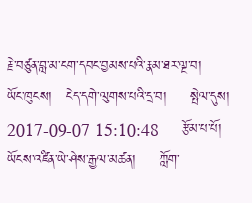རྗེ་བཙུན་བླ་མ་ངག་དབང་བྱམས་པའི་རྣམ་ཐར་ལྔ་བ།
ཡོང་ཁུངས།   ངེད་དགེ་ལུགས་པའི་དྲ་བ།     སྤེལ་དུས།  2017-09-07 15:10:48     རྩོམ་པ་པོ།   ཡོངས་འཛིན་ཡེ་ཤེས་རྒྱལ་མཚན།     ཀློག་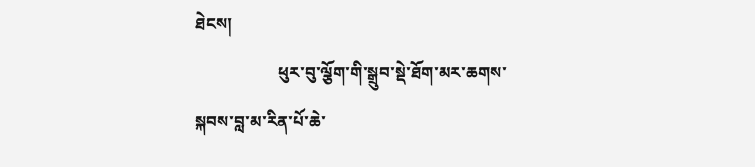ཐེངས།
                    ཕུར་བུ་ལྕོག་གི་སྒྲུབ་སྡེ་ཐོག་མར་ཆགས་སྐབས་བླ་མ་རིན་པོ་ཆེ་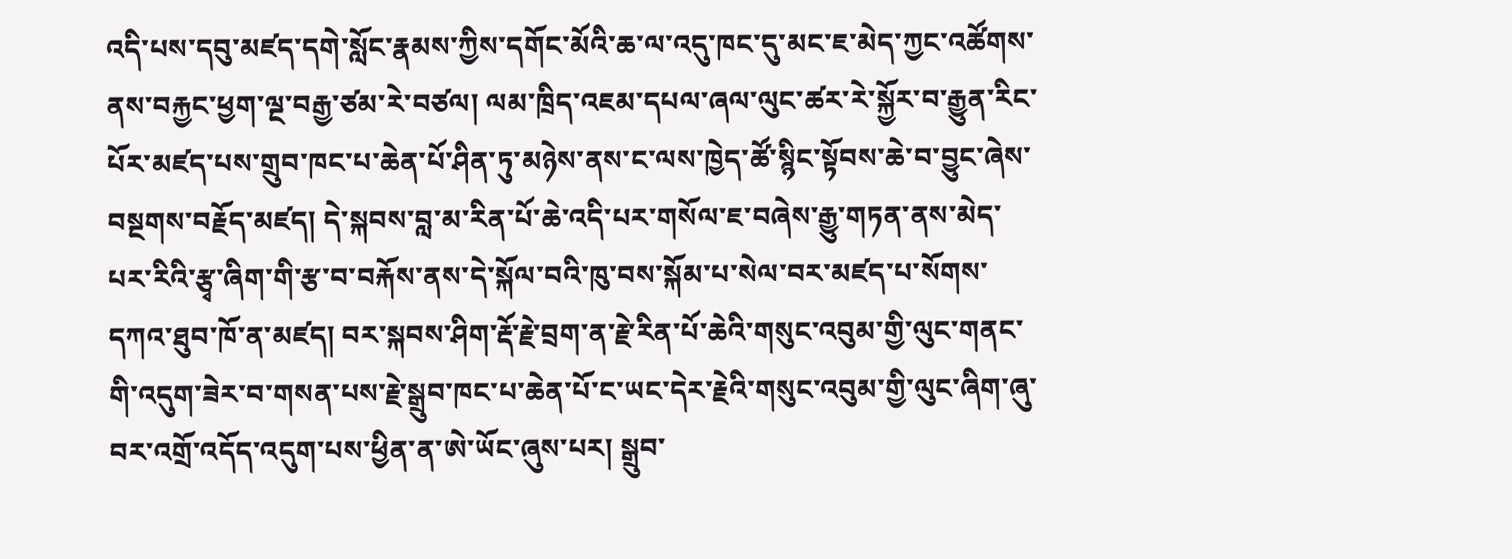འདི་པས་དབུ་མཛད་དགེ་སློང་རྣམས་ཀྱིས་དགོང་མོའི་ཆ་ལ་འདུ་ཁང་དུ་མང་ཇ་མེད་ཀྱང་འཚོགས་ནས་བརྐྱང་ཕྱག་ལྔ་བརྒྱ་ཙམ་རེ་བཙལ། ལམ་ཁྲིད་འཇམ་དཔལ་ཞལ་ལུང་ཚར་རེ་སྐྱོར་བ་རྒྱུན་རིང་པོར་མཛད་པས་གྲུབ་ཁང་པ་ཆེན་པོ་ཤིན་ཏུ་མཉེས་ནས་ང་ལས་ཁྱེད་ཚོ་སྙིང་སྟོབས་ཆེ་བ་བྱུང་ཞེས་བསྔགས་བརྗོད་མཛད། དེ་སྐབས་བླ་མ་རིན་པོ་ཆེ་འདི་པར་གསོལ་ཇ་བཞེས་རྒྱུ་གཏན་ནས་མེད་པར་རིའི་རྩྭ་ཞིག་གི་རྩ་བ་བརྐོས་ནས་དེ་སྐོལ་བའི་ཁུ་བས་སྐོམ་པ་སེལ་བར་མཛད་པ་སོགས་དཀའ་ཐུབ་ཁོ་ན་མཛད། བར་སྐབས་ཤིག་རྡོ་རྗེ་བྲག་ན་རྗེ་རིན་པོ་ཆེའི་གསུང་འབུམ་གྱི་ལུང་གནང་གི་འདུག་ཟེར་བ་གསན་པས་རྗེ་སྒྲུབ་ཁང་པ་ཆེན་པོ་ང་ཡང་དེར་རྗེའི་གསུང་འབུམ་གྱི་ལུང་ཞིག་ཞུ་བར་འགྲོ་འདོད་འདུག་པས་ཕྱིན་ན་ཨེ་ཡོང་ཞུས་པར། སྒྲུབ་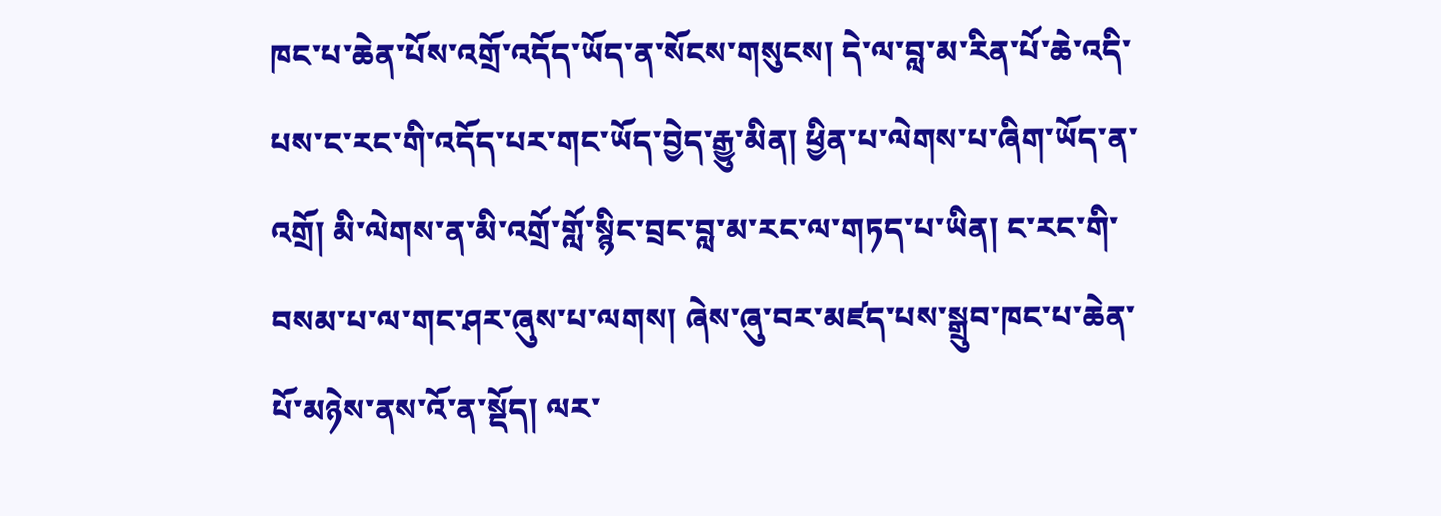ཁང་པ་ཆེན་པོས་འགྲོ་འདོད་ཡོད་ན་སོངས་གསུངས། དེ་ལ་བླ་མ་རིན་པོ་ཆེ་འདི་པས་ང་རང་གི་འདོད་པར་གང་ཡོད་བྱེད་རྒྱུ་མིན། ཕྱིན་པ་ལེགས་པ་ཞིག་ཡོད་ན་འགྲོ། མི་ལེགས་ན་མི་འགྲོ་གློ་སྙིང་བྲང་བླ་མ་རང་ལ་གཏད་པ་ཡིན། ང་རང་གི་བསམ་པ་ལ་གང་ཤར་ཞུས་པ་ལགས། ཞེས་ཞུ་བར་མཛད་པས་སྒྲུབ་ཁང་པ་ཆེན་པོ་མཉེས་ནས་འོ་ན་སྡོད། ལར་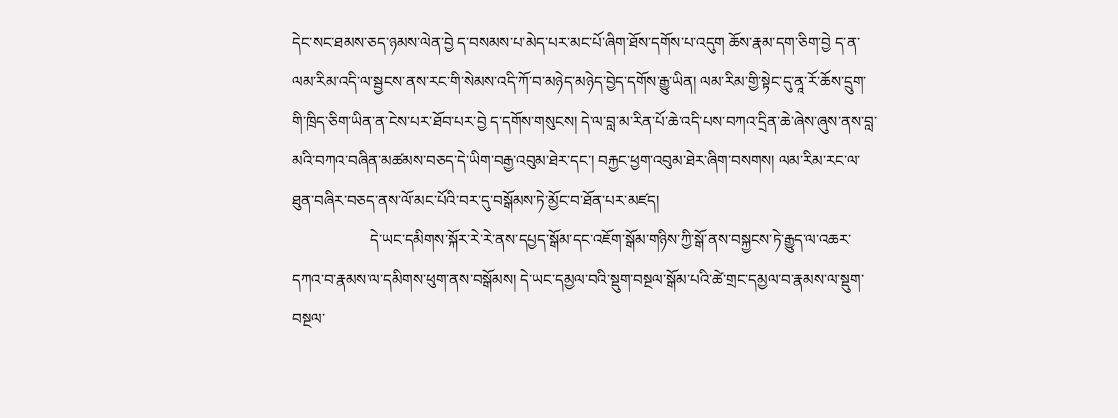དེང་སང་ཐམས་ཅད་ཉམས་ལེན་བྱེ ད་བསམས་པ་མེད་པར་མང་པོ་ཞིག་ཐོས་དགོས་པ་འདུག ཆོས་རྣམ་དག་ཅིག་བྱེ ད་ན་ལམ་རིམ་འདི་ལ་སྦྱངས་ནས་རང་གི་སེམས་འདི་ཀོ་བ་མཉེད་མཉེད་བྱེད་དགོས་རྒྱུ་ཡིན། ལམ་རིམ་གྱི་སྟེང་དུ་ནཱ་རོ་ཆོས་དྲུག་གི་ཁྲིད་ཅིག་ཡིན་ན་ངེས་པར་ཐོབ་པར་བྱེ ད་དགོས་གསུངས། དེ་ལ་བླ་མ་རིན་པོ་ཆེ་འདི་པས་བཀའ་དྲིན་ཆེ་ཞེས་ཞུས་ནས་བླ་མའི་བཀའ་བཞིན་མཚམས་བཅད་དེ་ཡིག་བརྒྱ་འབུམ་ཐེར་དང་། བརྐྱང་ཕྱག་འབུམ་ཐེར་ཞིག་བསགས། ལམ་རིམ་རང་ལ་ཐུན་བཞིར་བཅད་ནས་ལོ་མང་པོའི་བར་དུ་བསྒོམས་ཏེ་མྱོང་བ་ཐོན་པར་མཛད།
                    དེ་ཡང་དམིགས་སྐོར་རེ་རེ་ནས་དཔྱད་སྒོམ་དང་འཇོག་སྒོམ་གཉིས་ཀྱི་སྒོ་ནས་བསྐྱངས་ཏེ་རྒྱུད་ལ་འཆར་དཀའ་བ་རྣམས་ལ་དམིགས་ཕུག་ནས་བསྒོམས། དེ་ཡང་དམྱལ་བའི་སྡུག་བསྔལ་སྒོམ་པའི་ཚེ་གྲང་དམྱལ་བ་རྣམས་ལ་སྡུག་བསྔལ་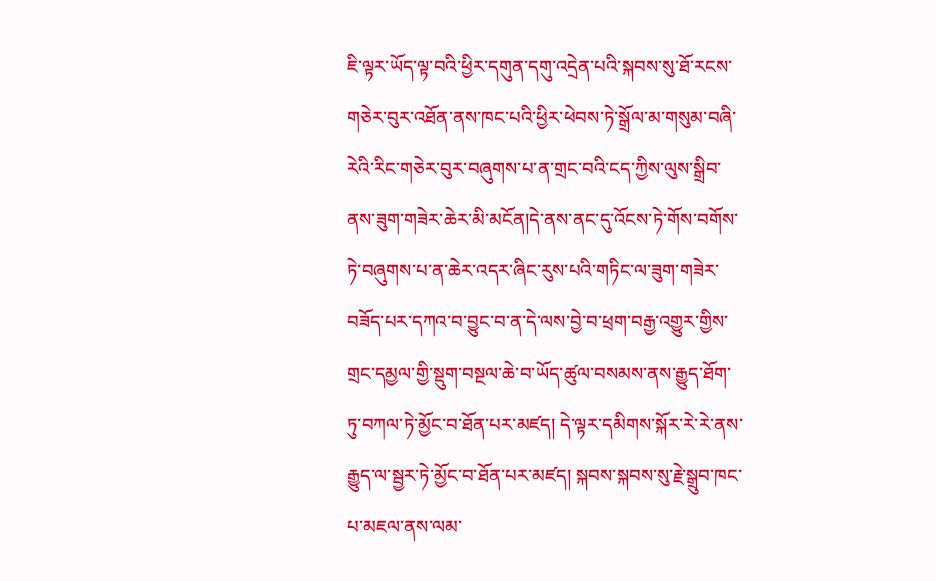ཇི་ལྟར་ཡོད་ལྟ་བའི་ཕྱིར་དགུན་དགུ་འདྲེན་པའི་སྐབས་སུ་ཐོ་རངས་གཅེར་བུར་འཐོན་ནས་ཁང་པའི་ཕྱིར་ཕེབས་ཏེ་སྒྲོལ་མ་གསུམ་བཞི་རེའི་རིང་གཅེར་བུར་བཞུགས་པ་ན་གྲང་བའི་ངད་ཀྱིས་ལུས་སྒྲིབ་ནས་ཟུག་གཟེར་ཆེར་མི་མངོན།དེ་ནས་ནང་དུ་འོངས་ཏེ་གོས་བགོས་ཏེ་བཞུགས་པ་ན་ཆེར་འདར་ཞིང་རུས་པའི་གཏིང་ལ་ཟུག་གཟེར་བཟོད་པར་དཀའ་བ་བྱུང་བ་ན་དེ་ལས་བྱེ་བ་ཕྲག་བརྒྱ་འགྱུར་གྱིས་གྲང་དམྱལ་གྱི་སྡུག་བསྔལ་ཆེ་བ་ཡོད་ཚུལ་བསམས་ནས་རྒྱུད་ཐོག་ཏུ་བཀལ་ཏེ་མྱོང་བ་ཐོན་པར་མཛད། དེ་ལྟར་དམིགས་སྐོར་རེ་རེ་ནས་རྒྱུད་ལ་སྦྱར་ཏེ་མྱོང་བ་ཐོན་པར་མཛད། སྐབས་སྐབས་སུ་རྗེ་སྒྲུབ་ཁང་པ་མཇལ་ནས་ལམ་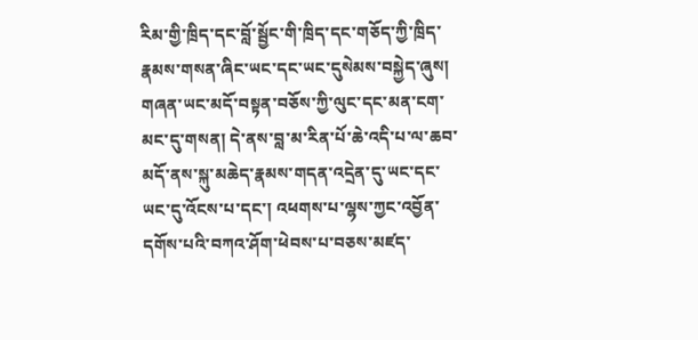རིམ་གྱི་ཁྲིད་དང་བློ་སྦྱོང་གི་ཁྲིད་དང་གཅོད་ཀྱི་ཁྲིད་རྣམས་གསན་ཞིང་ཡང་དང་ཡང་དུསེམས་བསྐྱེད་ཞུས། གཞན་ཡང་མདོ་བསྟན་བཅོས་ཀྱི་ལུང་དང་མན་ངག་མང་དུ་གསན། དེ་ནས་བླ་མ་རིན་པོ་ཆེ་འདི་པ་ལ་ཆབ་མདོ་ནས་སྐུ་མཆེད་རྣམས་གདན་འདྲེན་དུ་ཡང་དང་ཡང་དུ་འོངས་པ་དང་། འཕགས་པ་ལྷས་ཀྱང་འབྱོན་དགོས་པའི་བཀའ་ཤོག་ཕེབས་པ་བཅས་མཛད་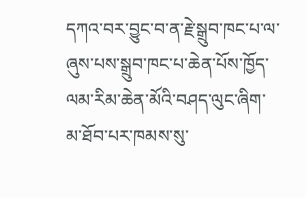དཀའ་བར་བྱུང་བ་ན་རྗེ་སྒྲུབ་ཁང་པ་ལ་ཞུས་པས་སྒྲུབ་ཁང་པ་ཆེན་པོས་ཁྱོད་ལམ་རིམ་ཆེན་མོའི་བཤད་ལུང་ཞིག་མ་ཐོབ་པར་ཁམས་སུ་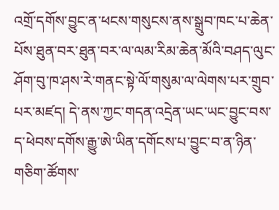འགྲོ་དགོས་བྱུང་ན་ཕངས་གསུངས་ནས་སྒྲུབ་ཁང་པ་ཆེན་པོས་ཐུན་བར་ཐུན་བར་ལ་ལམ་རིམ་ཆེན་མོའི་བཤད་ལུང་ཤོག་བུ་ཁ་ཤས་རེ་གནང་སྟེ་ལོ་གསུམ་ལ་ལེགས་པར་གྲུབ་པར་མཛད། དེ་ནས་ཀྱང་གདན་འདྲེན་ཡང་ཡང་བྱུང་བས་ད་ཕེབས་དགོས་རྒྱུ་ཨེ་ཡིན་དགོངས་པ་བྱུང་བ་ན་ཉིན་གཅིག་ཚོགས་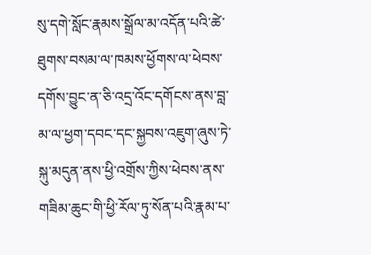སུ་དགེ་སློང་རྣམས་སྒྲོལ་མ་འདོན་པའི་ཚེ་ཐུགས་བསམ་ལ་ཁམས་ཕྱོགས་ལ་ཕེབས་དགོས་བྱུང་ན་ཅི་འདྲ་འོང་དགོངས་ནས་བླ་མ་ལ་ཕྱག་དབང་དང་སྐྱབས་འཇུག་ཞུས་ཏེ་སྐུ་མདུན་ནས་ཕྱི་འགྲོས་ཀྱིས་ཕེབས་ནས་གཟིམ་ཆུང་གི་ཕྱི་རོལ་ཏུ་སོན་པའི་རྣམ་པ་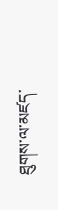ཐུགས་ལ་མཛད་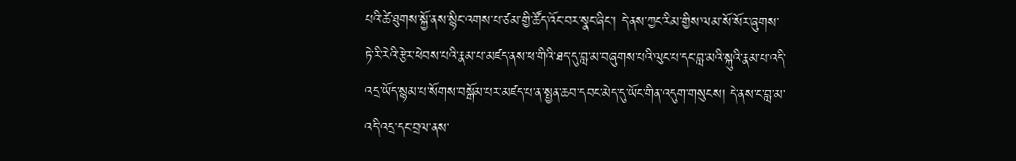པའི་ཚེ་ཐུགས་སྐྱོ་ནས་སྙིང་འགས་པ་ཙམ་གྱི་ཚོད་འོང་བར་སྣང་ཞིང་། དེ་ནས་ཀྱང་རིམ་གྱིས་ལམ་སོ་སོར་ཞུགས་ཏེ་རི་རེའི་རྩེར་ཕེབས་པའི་རྣམ་པ་མཛད་ནས་ཕ་གིའི་ཐད་དུ་བླ་མ་བཞུགས་པའི་ལུང་པ་དང་བླ་མའི་སྐུའི་རྣམ་པ་འདི་འདྲ་ཡོད་སྙམ་པ་སོགས་བསྒོམ་པར་མཛད་པ་ན་སྤྱན་ཆབ་དབང་མེད་དུ་ཡོང་གིན་འདུག་གསུངས། དེ་ནས་ང་བླ་མ་འདི་འདྲ་དང་བྲལ་ནས་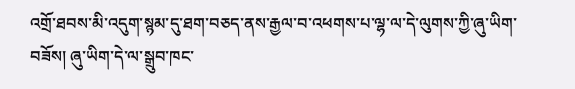འགྲོ་ཐབས་མི་འདུག་སྙམ་དུ་ཐག་བཅད་ནས་རྒྱལ་བ་འཕགས་པ་ལྷ་ལ་དེ་ལུགས་ཀྱི་ཞུ་ཡིག་བཟོས། ཞུ་ཡིག་དེ་ལ་སྒྲུབ་ཁང་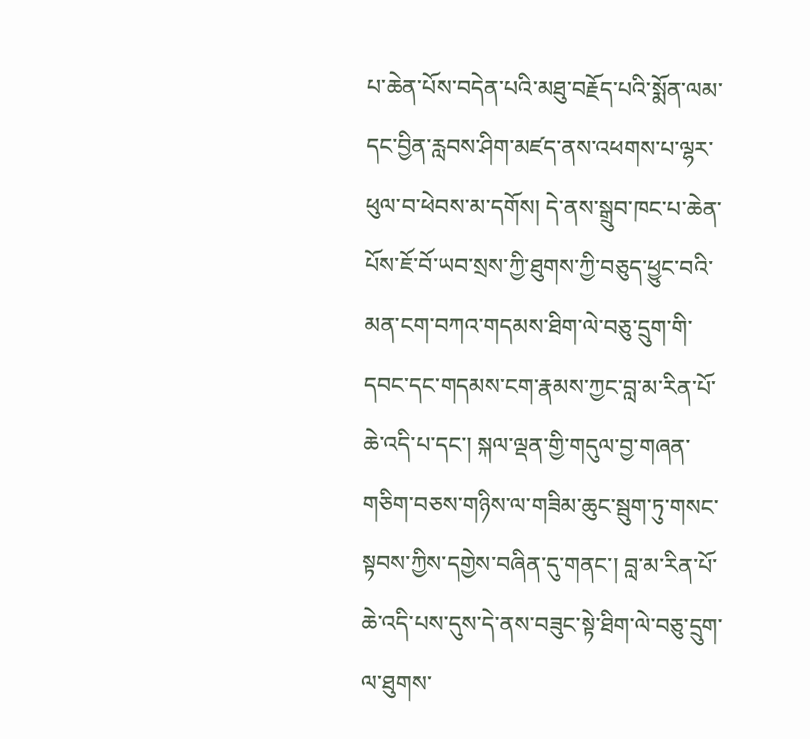པ་ཆེན་པོས་བདེན་པའི་མཐུ་བརྗོད་པའི་སྨོན་ལམ་དང་བྱིན་རླབས་ཤིག་མཛད་ནས་འཕགས་པ་ལྷར་ཕུལ་བ་ཕེབས་མ་དགོས། དེ་ནས་སྒྲུབ་ཁང་པ་ཆེན་པོས་ཇོ་བོ་ཡབ་སྲས་ཀྱི་ཐུགས་ཀྱི་བཅུད་ཕྱུང་བའི་མན་ངག་བཀའ་གདམས་ཐིག་ལེ་བཅུ་དྲུག་གི་དབང་དང་གདམས་ངག་རྣམས་ཀྱང་བླ་མ་རིན་པོ་ཆེ་འདི་པ་དང་། སྐལ་ལྡན་གྱི་གདུལ་བྱ་གཞན་གཅིག་བཅས་གཉིས་ལ་གཟིམ་ཆུང་སྦུག་ཏུ་གསང་སྟབས་ཀྱིས་དགྱེས་བཞིན་དུ་གནང་། བླ་མ་རིན་པོ་ཆེ་འདི་པས་དུས་དེ་ནས་བཟུང་སྟེ་ཐིག་ལེ་བཅུ་དྲུག་ལ་ཐུགས་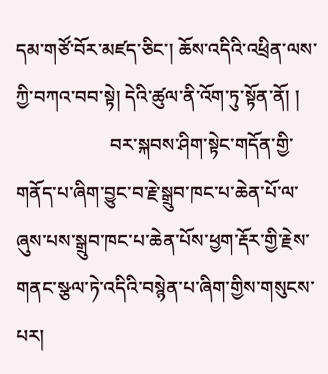དམ་གཙོ་བོར་མཛད་ཅིང་། ཆོས་འདིའི་འཕྲིན་ལས་ཀྱི་བཀའ་བབ་སྟེ། དེའི་ཚུལ་ནི་འོག་ཏུ་སྟོན་ནོ། །
                    བར་སྐབས་ཤིག་སྟེང་གདོན་གྱི་གནོད་པ་ཞིག་བྱུང་བ་རྗེ་སྒྲུབ་ཁང་པ་ཆེན་པོ་ལ་ཞུས་པས་སྒྲུབ་ཁང་པ་ཆེན་པོས་ཕྱག་རྡོར་གྱི་རྗེས་གནང་སྩལ་ཏེ་འདིའི་བསྙེན་པ་ཞིག་གྱིས་གསུངས་པར།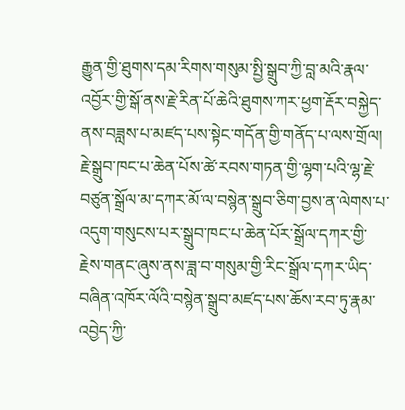རྒྱུན་གྱི་ཐུགས་དམ་རིགས་གསུམ་སྤྱི་སྒྲུབ་ཀྱི་བླ་མའི་རྣལ་འབྱོར་གྱི་སྒོ་ནས་རྗེ་རིན་པོ་ཆེའི་ཐུགས་ཀར་ཕྱག་རྡོར་བསྐྱེད་ནས་བཟླས་པ་མཛད་པས་སྟེང་གདོན་གྱི་གནོད་པ་ལས་གྲོལ། རྗེ་སྒྲུབ་ཁང་པ་ཆེན་པོས་ཚེ་རབས་གཏན་གྱི་ལྷག་པའི་ལྷ་རྗེ་བཙུན་སྒྲོལ་མ་དཀར་མོ་ལ་བསྙེན་སྒྲུབ་ཅིག་བྱས་ན་ལེགས་པ་འདུག་གསུངས་པར་སྒྲུབ་ཁང་པ་ཆེན་པོར་སྒྲོལ་དཀར་གྱི་རྗེས་གནང་ཞུས་ནས་ཟླ་བ་གསུམ་གྱི་རིང་སྒྲོལ་དཀར་ཡིད་བཞིན་འཁོར་ལོའི་བསྙེན་སྒྲུབ་མཛད་པས་ཆོས་རབ་ཏུ་རྣམ་འབྱེད་ཀྱི་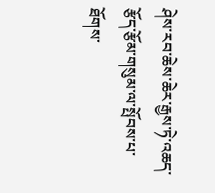ཤེས་རབ་ཆེས་ཆེར་རྒྱས་ཏེ་འཆད་རྩོད་རྩོམ་གསུམ་ལ་སྤོབས་པ་ཐོགས་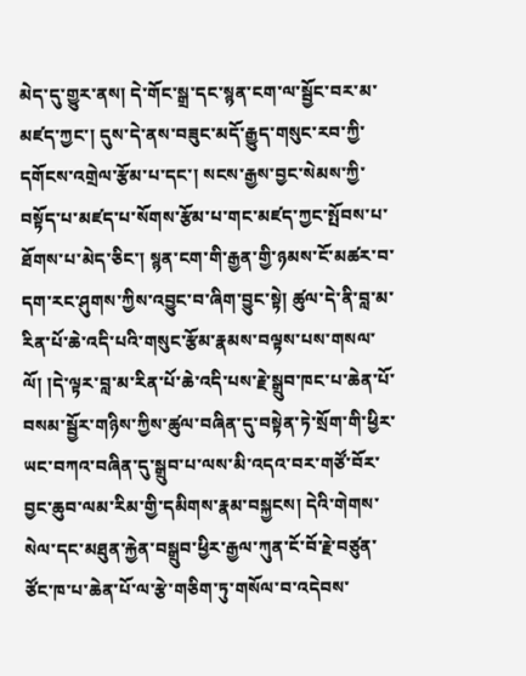མེད་དུ་གྱུར་ནས། དེ་གོང་སྒྲ་དང་སྙན་ངག་ལ་སྦྱོང་བར་མ་མཛད་ཀྱང་། དུས་དེ་ནས་བཟུང་མདོ་རྒྱུད་གསུང་རབ་ཀྱི་དགོངས་འགྲེལ་རྩོམ་པ་དང་། སངས་རྒྱས་བྱང་སེམས་ཀྱི་བསྟོད་པ་མཛད་པ་སོགས་རྩོམ་པ་གང་མཛད་ཀྱང་སྤོབས་པ་ཐོགས་པ་མེད་ཅིང་། སྙན་ངག་གི་རྒྱན་གྱི་ཉམས་ངོ་མཚར་བ་དག་རང་ཤུགས་ཀྱིས་འབྱུང་བ་ཞིག་བྱུང་སྟེ། ཚུལ་དེ་ནི་བླ་མ་རིན་པོ་ཆེ་འདི་པའི་གསུང་རྩོམ་རྣམས་བལྟས་པས་གསལ་ལོ། །དེ་ལྟར་བླ་མ་རིན་པོ་ཆེ་འདི་པས་རྗེ་སྒྲུབ་ཁང་པ་ཆེན་པོ་བསམ་སྦྱོར་གཉིས་ཀྱིས་ཚུལ་བཞིན་དུ་བསྟེན་ཏེ་སྲོག་གི་ཕྱིར་ཡང་བཀའ་བཞིན་དུ་སྒྲུབ་པ་ལས་མི་འདའ་བར་གཙོ་བོར་བྱང་ཆུབ་ལམ་རིམ་གྱི་དམིགས་རྣམ་བསྐྱངས། དེའི་གེགས་སེལ་དང་མཐུན་རྐྱེན་བསྒྲུབ་ཕྱིར་རྒྱལ་ཀུན་ངོ་བོ་རྗེ་བཙུན་ཙོང་ཁ་པ་ཆེན་པོ་ལ་རྩེ་གཅིག་ཏུ་གསོལ་བ་འདེབས་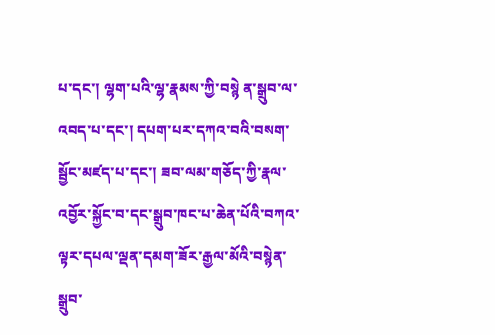པ་དང་། ལྷག་པའི་ལྷ་རྣམས་ཀྱི་བསྙེ ན་སྒྲུབ་ལ་འབད་པ་དང་། དཔག་པར་དཀའ་བའི་བསག་སྦྱོང་མཛད་པ་དང་། ཟབ་ལམ་གཅོད་ཀྱི་རྣལ་འབྱོར་སྐྱོང་བ་དང་སྒྲུབ་ཁང་པ་ཆེན་པོའི་བཀའ་ལྟར་དཔལ་ལྡན་དམག་ཟོར་རྒྱལ་མོའི་བསྙེན་སྒྲུབ་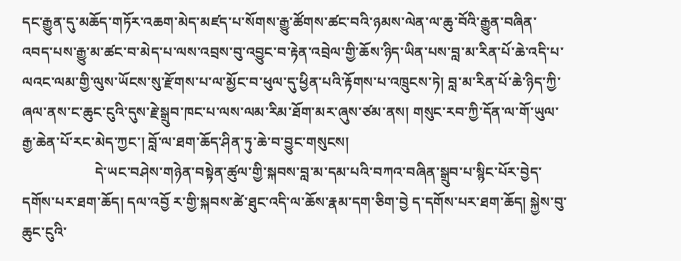དང་རྒྱུན་དུ་མཆོད་གཏོར་འཆག་མེད་མཛད་པ་སོགས་རྒྱུ་ཚོགས་ཚང་བའི་ཉམས་ལེན་ལ་ཆུ་བོའི་རྒྱུན་བཞིན་འབད་པས་རྒྱུ་མ་ཚང་བ་མེད་པ་ལས་འབྲས་བུ་འབྱུང་བ་རྟེན་འབྲེལ་གྱི་ཆོས་ཉིད་ཡིན་པས་བླ་མ་རིན་པོ་ཆེ་འདི་པ་ལའང་ལམ་གྱི་ལུས་ཡོངས་སུ་རྫོགས་པ་ལ་མྱོང་བ་ཕུལ་དུ་ཕྱིན་པའི་རྟོགས་པ་འཁྲུངས་ཏེ། བླ་མ་རིན་པོ་ཆེ་ཉིད་ཀྱི་ཞལ་ནས་ང་ཆུང་ངུའི་དུས་རྗེ་སྒྲུབ་ཁང་པ་ལས་ལམ་རིམ་ཐོག་མར་ཞུས་ཙམ་ནས། གསུང་རབ་ཀྱི་དོན་ལ་གོ་ཡུལ་རྒྱ་ཆེན་པོ་རང་མེད་ཀྱང་། བློ་ལ་ཐག་ཆོད་ཤིན་ཏུ་ཆེ་བ་བྱུང་གསུངས།
                    དེ་ཡང་བཤེས་གཉེན་བསྟེན་ཚུལ་གྱི་སྐབས་བླ་མ་དམ་པའི་བཀའ་བཞིན་སྒྲུབ་པ་སྙིང་པོར་བྱེད་དགོས་པར་ཐག་ཆོད། དལ་འབྱོ ར་གྱི་སྐབས་ཚེ་ཐུང་འདི་ལ་ཆོས་རྣམ་དག་ཅིག་བྱེ ད་དགོས་པར་ཐག་ཆོད། སྐྱེས་བུ་ཆུང་ངུའི་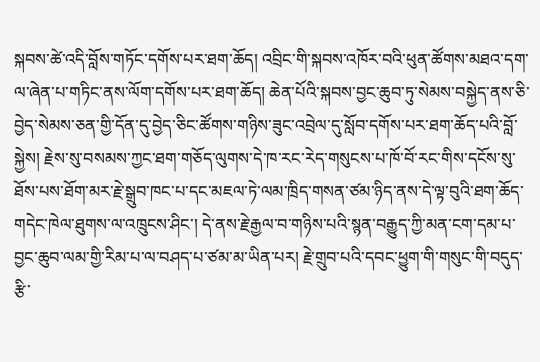སྐབས་ཚེ་འདི་བློས་གཏོང་དགོས་པར་ཐག་ཆོད། འབྲིང་གི་སྐབས་འཁོར་བའི་ཕུན་ཚོགས་མཐའ་དག་ལ་ཞེན་པ་གཏིང་ནས་ལོག་དགོས་པར་ཐག་ཆོད། ཆེན་པོའི་སྐབས་བྱང་ཆུབ་ཏུ་སེམས་བསྐྱེད་ནས་ཅི་བྱེད་སེམས་ཅན་གྱི་དོན་དུ་བྱེད་ཅིང་ཚོགས་གཉིས་ཟུང་འབྲེལ་དུ་སློབ་དགོས་པར་ཐག་ཆོད་པའི་བློ་སྐྱེས། རྗེས་སུ་བསམས་ཀྱང་ཐག་གཅོད་ལུགས་དེ་ཁ་རང་རེད་གསུངས་པ་ཁོ་བོ་རང་གིས་དངོས་སུ་ཐོས་པས་ཐོག་མར་རྗེ་སྒྲུབ་ཁང་པ་དང་མཇལ་ཏེ་ལམ་ཁྲིད་གསན་ཙམ་ཉིད་ནས་དེ་ལྟ་བུའི་ཐག་ཆོད་གདེང་ཁེལ་ཐུགས་ལ་འཁྲུངས་ཤིང་། དེ་ནས་རྗེ་རྒྱལ་བ་གཉིས་པའི་སྙན་བརྒྱུད་ཀྱི་མན་ངག་དམ་པ་བྱང་ཆུབ་ལམ་གྱི་རིམ་པ་ལ་བཤད་པ་ཙམ་མ་ཡིན་པར། རྗེ་གྲུབ་པའི་དབང་ཕྱུག་གི་གསུང་གི་བདུད་རྩི་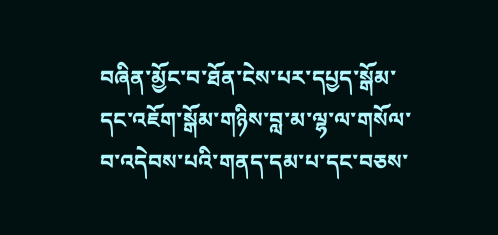བཞིན་མྱོང་བ་ཐོན་ངེས་པར་དཔྱད་སྒོམ་དང་འཇོག་སྒོམ་གཉིས་བླ་མ་ལྷ་ལ་གསོལ་བ་འདེབས་པའི་གནད་དམ་པ་དང་བཅས་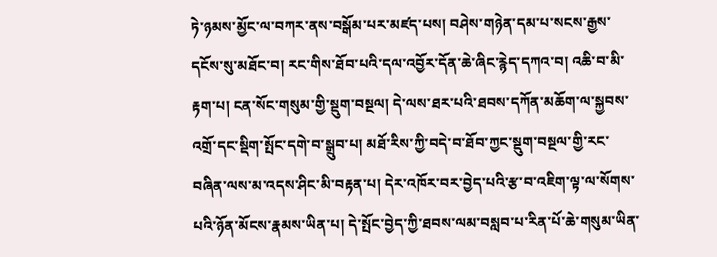ཏེ་ཉམས་མྱོང་ལ་བཀར་ནས་བསྒོམ་པར་མཛད་པས། བཤེས་གཉེན་དམ་པ་སངས་རྒྱས་དངོས་སུ་མཐོང་བ། རང་གིས་ཐོབ་པའི་དལ་འབྱོར་དོན་ཆེ་ཞིང་རྙེད་དཀའ་བ། འཆི་བ་མི་རྟག་པ། ངན་སོང་གསུམ་གྱི་སྡུག་བསྔལ། དེ་ལས་ཐར་པའི་ཐབས་དཀོན་མཆོག་ལ་སྐྱབས་འགྲོ་དང་སྡིག་སྤོང་དགེ་བ་སྒྲུབ་པ། མཐོ་རིས་ཀྱི་བདེ་བ་ཐོབ་ཀྱང་སྡུག་བསྔལ་གྱི་རང་བཞིན་ལས་མ་འདས་ཤིང་མི་བརྟན་པ། དེར་འཁོར་བར་བྱེད་པའི་རྩ་བ་འཇིག་ལྟ་ལ་སོགས་པའི་ཉོན་མོངས་རྣམས་ཡིན་པ། དེ་སྤོང་བྱེད་ཀྱི་ཐབས་ལམ་བསླབ་པ་རིན་པོ་ཆེ་གསུམ་ཡིན་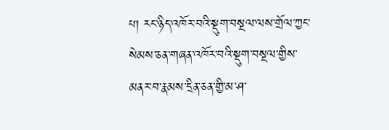པ། རང་ཉིད་འཁོར་བའི་སྡུག་བསྔལ་ལས་གྲོལ་ཀྱང་སེམས་ཅན་གཞན་འཁོར་བའི་སྡུག་བསྔལ་གྱིས་མནར་བ་རྣམས་དྲིན་ཅན་གྱི་མ་ཤ་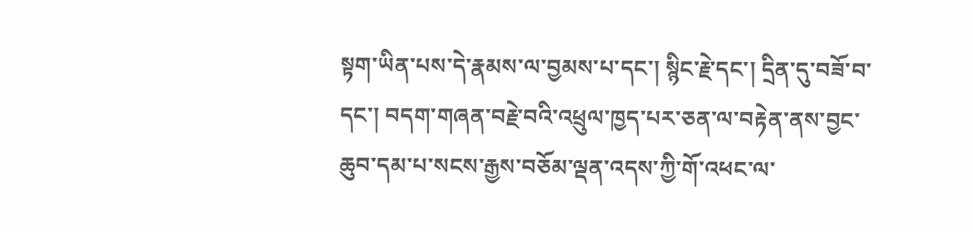སྟག་ཡིན་པས་དེ་རྣམས་ལ་བྱམས་པ་དང་། སྙིང་རྗེ་དང་། དྲིན་དུ་བཟོ་བ་དང་། བདག་གཞན་བརྗེ་བའི་འཕྲུལ་ཁྱད་པར་ཅན་ལ་བརྟེན་ནས་བྱང་ཆུབ་དམ་པ་སངས་རྒྱས་བཅོམ་ལྡན་འདས་ཀྱི་གོ་འཕང་ལ་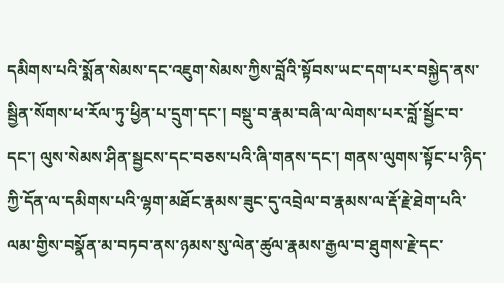དམིགས་པའི་སྨོན་སེམས་དང་འཇུག་སེམས་ཀྱིས་བློའི་སྟོབས་ཡང་དག་པར་བསྐྱེད་ནས་སྦྱིན་སོགས་ཕ་རོལ་ཏུ་ཕྱིན་པ་དྲུག་དང་། བསྡུ་བ་རྣམ་བཞི་ལ་ལེགས་པར་བློ་སྦྱོང་བ་དང་། ལུས་སེམས་ཤིན་སྦྱངས་དང་བཅས་པའི་ཞི་གནས་དང་། གནས་ལུགས་སྟོང་པ་ཉིད་ཀྱི་དོན་ལ་དམིགས་པའི་ལྷག་མཐོང་རྣམས་ཟུང་དུ་འབྲེལ་བ་རྣམས་ལ་རྡོ་རྗེ་ཐེག་པའི་ལམ་གྱིས་བསྣོན་མ་བཏབ་ནས་ཉམས་སུ་ལེན་ཚུལ་རྣམས་རྒྱལ་བ་ཐུགས་རྗེ་དང་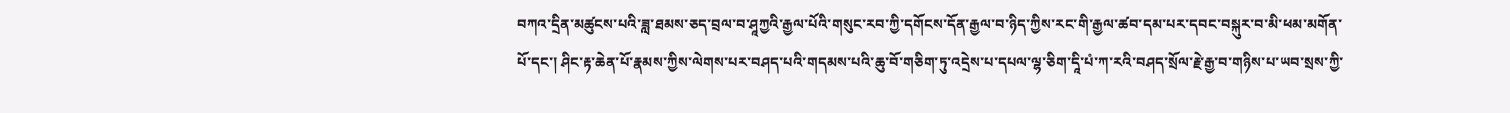བཀའ་དྲིན་མཚུངས་པའི་ཟླ་ཐམས་ཅད་བྲལ་བ་ཤཱཀྱའི་རྒྱལ་པོའི་གསུང་རབ་ཀྱི་དགོངས་དོན་རྒྱལ་བ་ཉིད་ཀྱིས་རང་གི་རྒྱལ་ཚབ་དམ་པར་དབང་བསྐུར་བ་མི་ཕམ་མགོན་པོ་དང་། ཤིང་རྟ་ཆེན་པོ་རྣམས་ཀྱིས་ལེགས་པར་བཤད་པའི་གདམས་པའི་ཆུ་བོ་གཅིག་ཏུ་འདྲེས་པ་དཔལ་ལྷ་ཅིག་དཱི་པཾ་ཀ་རའི་བཤད་སྲོལ་རྗེ་རྒྱ་བ་གཉིས་པ་ཡབ་སྲས་ཀྱི་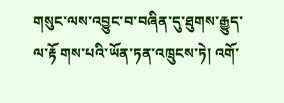གསུང་ལས་འབྱུང་བ་བཞིན་དུ་ཐུགས་རྒྱུད་ལ་རྟོ གས་པའི་ཡོན་ཏན་འཁྲུངས་ཏེ། འགོ་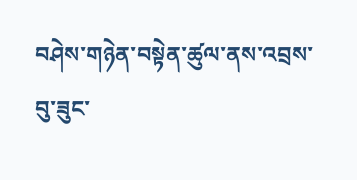བཤེས་གཉེན་བསྟེན་ཚུལ་ནས་འབྲས་བུ་ཟུང་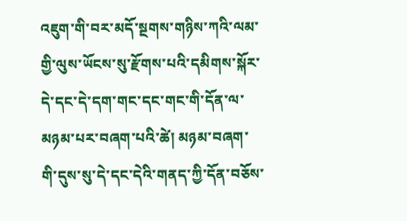འཇུག་གི་བར་མདོ་སྔགས་གཉིས་ཀའི་ལམ་གྱི་ལུས་ཡོངས་སུ་རྫོགས་པའི་དམིགས་སྐོར་དེ་དང་དེ་དག་གང་དང་གང་གི་དོན་ལ་མཉམ་པར་བཞག་པའི་ཚེ། མཉམ་བཞག་གི་དུས་སུ་དེ་དང་དེའི་གནད་ཀྱི་དོན་བཅོས་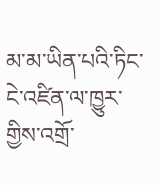མ་མ་ཡིན་པའི་ཏིང་ངེ་འཛིན་ལ་ཁྱུར་གྱིས་འགྲོ་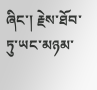ཞིང་། རྗེས་ཐོབ་ཏུ་ཡང་མཉམ་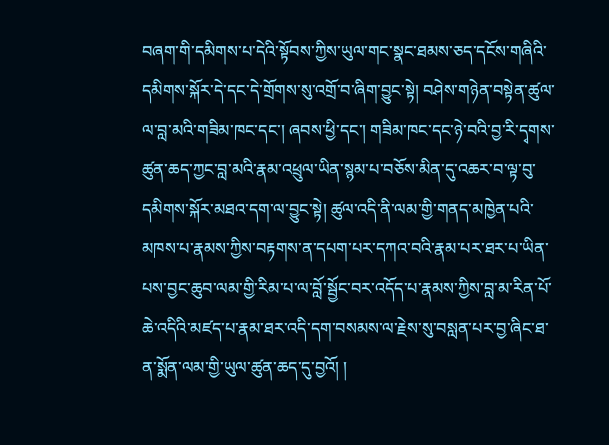བཞག་གི་དམིགས་པ་དེའི་སྟོབས་ཀྱིས་ཡུལ་གང་སྣང་ཐམས་ཅད་དངོས་གཞིའི་དམིགས་སྐོར་དེ་དང་དེ་གྲོགས་སུ་འགྲོ་བ་ཞིག་བྱུང་སྟེ། བཤེས་གཉེན་བསྟེན་ཚུལ་ལ་བླ་མའི་གཟིམ་ཁང་དང་། ཞབས་ཕྱི་དང་། གཟིམ་ཁང་དང་ཉེ་བའི་བྱ་རི་དྭགས་ཚུན་ཆད་ཀྱང་བླ་མའི་རྣམ་འཕྲུལ་ཡིན་སྙམ་པ་བཅོས་མིན་དུ་འཆར་བ་ལྟ་བུ་དམིགས་སྐོར་མཐའ་དག་ལ་བྱུང་སྟེ། ཚུལ་འདི་ནི་ལམ་གྱི་གནད་མཁྱེན་པའི་མཁས་པ་རྣམས་ཀྱིས་བརྟགས་ན་དཔག་པར་དཀའ་བའི་རྣམ་པར་ཐར་པ་ཡིན་པས་བྱང་ཆུབ་ལམ་གྱི་རིམ་པ་ལ་བློ་སྦྱོང་བར་འདོད་པ་རྣམས་ཀྱིས་བླ་མ་རིན་པོ་ཆེ་འདིའི་མཛད་པ་རྣམ་ཐར་འདི་དག་བསམས་ལ་རྗེས་སུ་བསླན་པར་བྱ་ཞིང་ཐ་ན་སྨོན་ལམ་གྱི་ཡུལ་ཚུན་ཆད་དུ་བྱའོ། །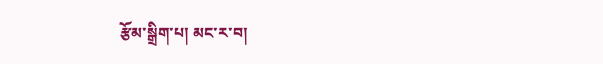རྩོམ་སྒྲིག་པ། མང་ར་བ།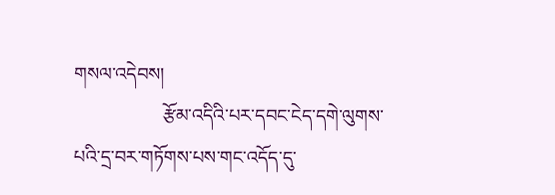གསལ་འདེབས།
                   རྩོམ་འདིའི་པར་དབང་ངེད་དགེ་ལུགས་པའི་དྲ་བར་གཏོགས་པས་གང་འདོད་དུ་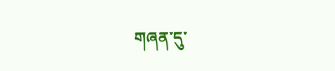གཞན་དུ་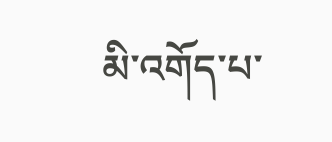མི་འགོད་པ་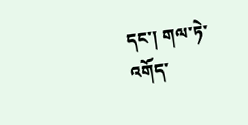དང་། གལ་ཏེ་འགོད་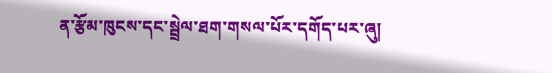ན་རྩོམ་ཁུངས་དང་སྦྲེལ་ཐག་གསལ་པོར་དགོད་པར་ཞུ།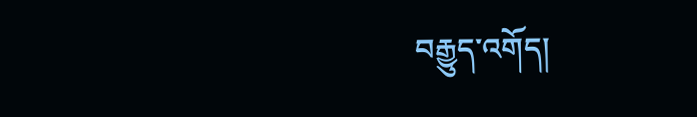བརྒྱུད་འགོད།